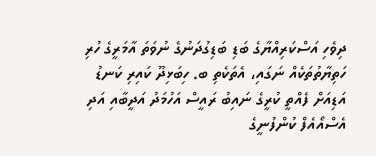ދިވެހި އަސްކަރިއްޔާގެ ބަޑި ބަޑިގުދަނުގެ ނުވަތަ އާމަރީގެ ހުރި ހަތިޔާތުތަކެއް ނަގައި، އެތަކެތި ބ. ހިބަޅިދޫ ކައިރި ކަނޑު އަޑިއަށް ފެއްތީ ކުރީގެ ނައިބު ރައީސް އަހުމަދު އަދީބާއި އަދި އެސްއޯއެފް ކުންފުނީގެ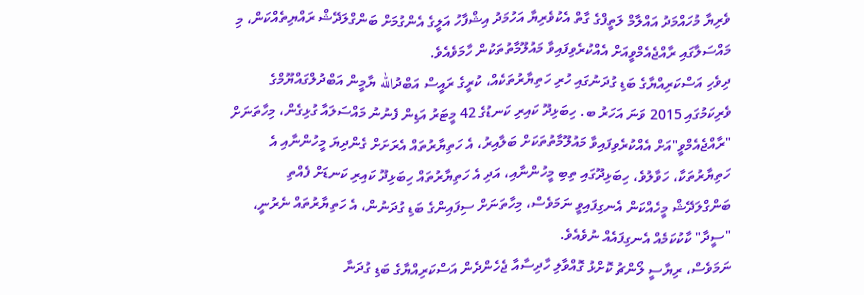ވެރިޔާ މުހައްމަދު އައްލާމް ލަތީފްގެ ގާތް އެކުވެރިޔާ އަހުމަދު އިޝްފާހު އަލީގެ އެންގުމަށް ބަންގްލަދޭޝް ރައްޔިތެއްކަން، މި މައްސަލާގައި ރާއްޖެއެމްވީއަށް އެއްކުރެވިފައިވާ މައުލޫމާތުތަކުން ހާމަވެއެވެ.
ދިވެހި އަސްކަރިއްޔާގެ ބަޑި ގުދަނުގައި ހުރި ހަތިޔާރުތަކެއް، ކުރީގެ ރައީސް އަބްދުالله ޔާމީން އަބްދުލްގައްޔޫމްގެ ވެރިކަމުގައި 2015 ވަނަ އަހަރު ބ. ހިބަޅިދޫ ކައިރި ކަނޑުގެ 42 މީޓަރު އަޑިން ފެނުނު މައްސަލައާ ގުޅިގެން، މިހާތަނަށް "ރާއްޖެއެމްވީ"އަށް އެއްކުރެވިފައިވާ މައުލޫމާތުތަކަށް ބަލާއިރު، އެ ހަތިޔާރުތައް އެރަށަށް ގެންދިޔަ މީހުންނާއި އެ ހަތިޔާރުތަކާ، ހަވާލުވެ، ހިބަޅިދޫގައި ތިބި މީހުންނާއި، އަދި އެ ހަތިޔާރުތައް ހިބަޅިދޫ ކައިރި ކަނޑަށް ފެއްތި ބަންގްލަދޭޝް މީހެއްކަން އެނގިފައިވީ ނަމަވެސް، މިހާތަނަށް ސިފައިންގެ ބަޑި ގުދަނުން، އެ ހަތިޔާރުތައް ނެރުނީ، "ސީދާ" ކާކުކަމެއް އެނގިފައެއް ނުވެއެވެ.
ނަމަވެސް، ރިޔާސީ ލޯންޗު ކޮށްޅު ގޮއްވާލި ހާދިސާއާ ޖެހެންދެން އަސްކަރިއްޔާގެ ބަޑި ގުދަނާ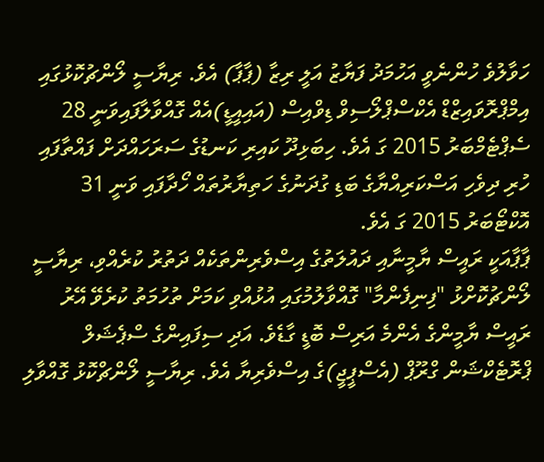ހަވާލުވެ ހުންނެވީ އަހުމަދު ފަޔާޒު އަލީ ރިޒާ (ޕާޕާ) އެވެ. ރިޔާސީ ލޯންޗުކޮޅުގައި އިމްޕްރޮވައިޒްޑް އެކްސްޕްލޯސިވް ޑިވްއިސް (އައިއީޑީ)އެއް ގޮއްވާލާފައިވަނީ 28 ސެޕްޓެމްބަރު 2015 ގަ އެވެ. ހިބަޅިދޫ ކައިރި ކަނޑުގެ ސަރަހައްދަށް ފައްތާފައި ހުރި ދިވެހި އަސްކަރިއްޔާގެ ބަޑި ގުދަނުގެ ހަތިޔާރުތައް ހޯދާފައި ވަނީ 31 އޮކްޓޯބަރު 2015 ގަ އެވެ.
ޕާޕާއަކީ ރައީސް ޔާމީނާއި ދައުލަތުގެ އިސްވެރިންތަކެއް ދަތުރު ކުރެއްވި، ރިޔާސީ ލޯންޗުކޮށްޅު "ފިނިފެންމާ" ގޮއްވާލުމުގައި އުޅުއްވި ކަމަށް ތުހުމަތު ކުރެވޭ އޭރު ރައީސް ޔާމީންގެ އެންމެ އަރިސް ބޮޑީ ގާޑެވެ. އަދި ސިފައިންގެ ސްޕެޝަލް ޕްރޮޓެކްޝަން ގްރޫޕް (އެސްޕީޖީ)ގެ އިސްވެރިޔާ އެވެ. ރިޔާސީ ލޯންޗްކޮޅު ގޮއްވާލި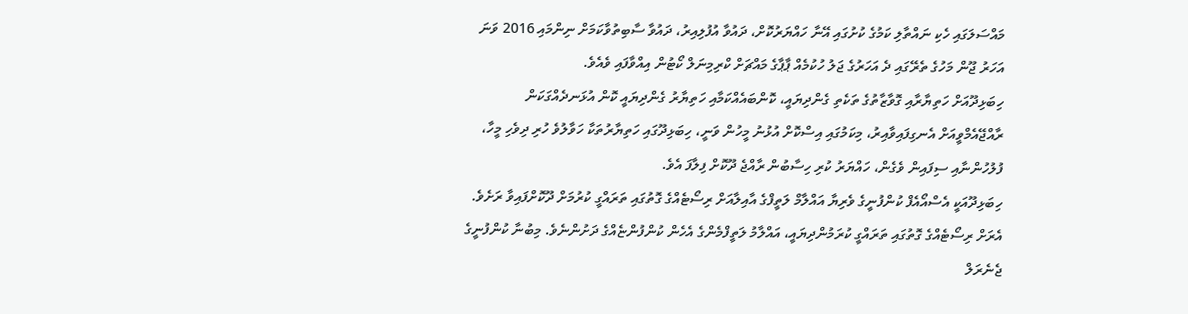މައްސަލަގައި ހެކި ނައްތާލި ކަމުގެ ކުށުގައި އޭނާ ހައްޔަރުކޮށް، ދައުވާ އުފުލިއިރު، ދައުވާ ސާބިތުވާކަމަށް ނިންމައި 2016 ވަނަ އަހަރު ޖޫން މަހުގެ ތެރޭގައި ދެ އަހަރުގެ ޖަލު ހުކުމެއް ޕާޕާގެ މައްޗަށް ކްރިމިނަލް ކޯޓުން އިއްވާފައި ވެއެވެ.
ހިބަޅިދޫއަށް ހަތިޔާރާއި ގޮވާޒާތުގެ ތަކެތި ގެންދިޔައީ، ކޮންބައެއްކަމާއި ހަތިޔާރު ގެންދިޔައީ ކޮން އުޅަނދެއްގަކަން ރާއްޖޭއެމްވީއަށް އެނގިފައިވާއިރު، މިކަމުގައި އިސްކޮށް އުޅުނު މީހުން ވަނީ، ހިބަޅިދޫގައި ހަތިޔާރުތަކާ ހަވާލުވެ ހުރި ދިވެހި މީހާ، ފުލުހުންނާއި ސިފައިން ވެގެން، ހައްޔަރު ކުރި ހިސާބުން ރާއްޖެ ދޫކޮށް ފިލާފަ އެވެ.
ހިބަޅިދޫއަކީ އެސްއޯއެފް ކުންފުނީގެ ވެރިޔާ އައްލާމް ލަތީފްގެ އާއިލާއަށް ރިސޯޓެއްގެ ގޮތުގައި ތަރައްގީ ކުރުމަށް ދޫކޮށްފައިވާ ރަށެވެ. އެރަށް ރިސޯޓެއްގެ ގޮތުގައި ތަރައްގީ ކުރަމުންދިޔައީ، އައްލާމު ލަތީފްމެންގެ އެހެން ކުންފުންޏެއްގެ ދަށުންނެވެ. މިބުނާ ކުންފުނީގެ ޖެނެރަލް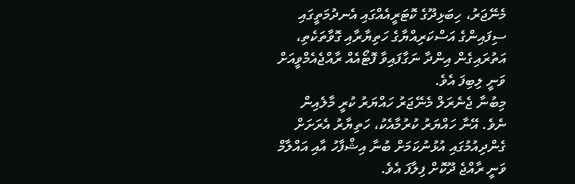މެނޭޖަރު، ހިބަޅިދޫގެ ކޮޓަރީއެއްގައި އެނދުމަތީގައި ސިފައިންގެ އަސްކަރިއްޔާގެ ހަތިޔާރާއި ގޮވާތަކެތި، އަތުރައިގެން އިންދާ ނަގާފައިވާ ފޮޓޯއެއް ރާއްޖެއެމްވީއަށް ވަނީ ލިބިފަ އެވެ.
މިބުނާ ޖެނެރަލް މެނޭޖަރު ހައްޔަރު ކުރީ މާލެއިން ނެވެ. އޭނާ ހައްޔަރު ކުރުމާއެކު، ހަތިޔާރު އެރަށަށް ގެންދިއުމުގައި އުޅުނުކަމަށް ބުނާ އިޝްފާހު އާއި އައްލާމް ވަނީ ރާއްޖެ ދޫކޮށް ފިލާފަ އެވެ.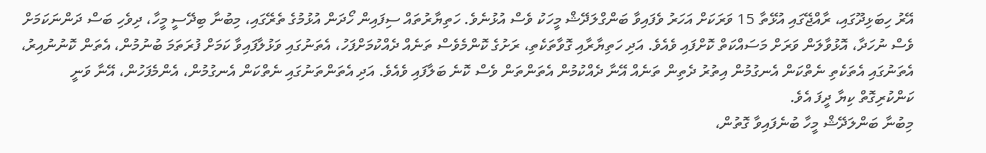އޭރު ހިބަޅިދޫގައި، ރާއްޖޭގައި އުޅޭތާ 15 ވަރަކަށް އަހަރު ވެފައިވާ ބަންގްލަދޭޝް މީހަކު ވެސް އުޅުނެވެ. ހަތިޔާރުތައް ސިފައިން ހޯދަން އުޅުމުގެ ތެރޭގައި، މިބުނާ ބިދޭސީ މީހާ، ދިވެހި ބަސް ދަންނަކަމަށް ވެސް ނުހަދާ، އޮޅުވާލަން ވަރަށް މަސައްކަތް ކޮށްފައި ވެއެވެ. އަދި ހަތިޔާރާއި ގޮވާތަކެތި، ރަށުގެ ކޮންމެވެސް ތަނެއް ދެއްކުމަށްފަހު، އެތަނުގައި ވަޅުލާފައިވާ ކަމަށް ފުރަތަމަ ބުނުމުން، އެތަން ކޮނުނުއިރު، އެތަނުގައި އެތަކެތި ނެތްކަން އެނގުމުން އިތުރު ދެތިން ތަނެއް އޭނާ ދެއްކުމުން އެތަންތަން ވެސް ކޮނެ ބަލާފައި ވެއެވެ. އަދި އެތަންތަނުގައި ނެތްކަން އެނގުމުން، އެންމެފަހުން، އޭނާ ވަނީ ކަންކުރިގޮތް ކިޔާ ދީފަ އެވެ.
މިބުނާ ބަންލަދޭޝް މީހާ ބުނެފައިވާ ގޮތުން،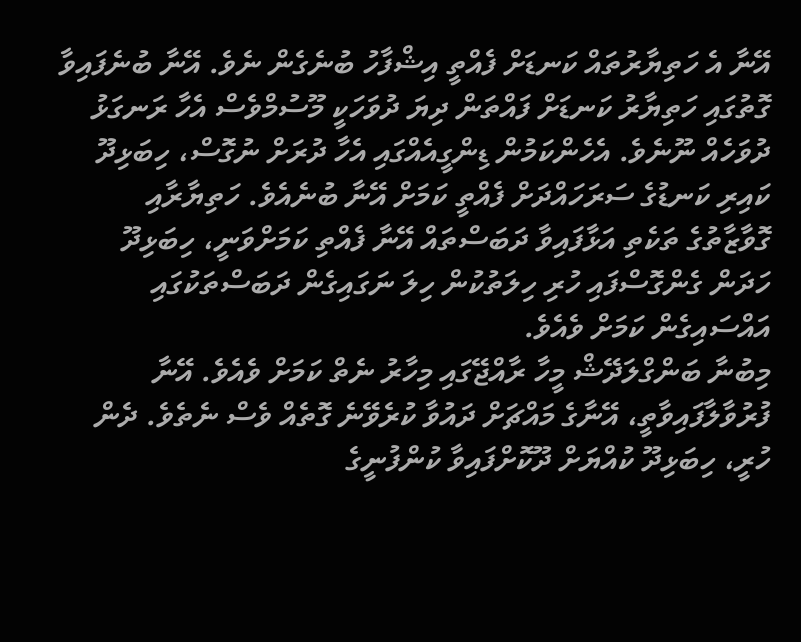އޭނާ އެ ހަތިޔާރުތައް ކަނޑަށް ފެއްތީ އިޝްފާހު ބުނެގެން ނެވެ. އޭނާ ބުނެފައިވާ ގޮތުގައި ހަތިޔާރު ކަނޑަށް ފައްތަން ދިޔަ ދުވަހަކީ މޫސުމްވެސް އެހާ ރަނގަޅު ދުވަހެއް ނޫނެވެ. އެހެންކަމުން ޑިންގީއެއްގައި އެހާ ދުރަށް ނުގޮސް، ހިބަޅިދޫ ކައިރި ކަނޑުގެ ސަރަހައްދަށް ފެއްތީ ކަމަށް އޭނާ ބުނެއެވެ. ހަތިޔާރާއި ގޮވާޒާތުގެ ތަކެތި އަޅާފައިވާ ދަބަސްތައް އޭނާ ފެއްތި ކަމަށްވަނީ، ހިބަޅިދޫ ހަދަން ގެންގޮސްފައި ހުރި ހިލަތުކުން ހިލަ ނަގައިގެން ދަބަސްތަކުގައި އައްސައިގެން ކަމަށް ވެއެވެ.
މިބުނާ ބަންގްލަދޭޝް މީހާ ރާއްޖޭގައި މިހާރު ނެތް ކަމަށް ވެއެވެ. އޭނާ ފުރުވާލާފައިވާތީ، އޭނާގެ މައްޗަށް ދައުވާ ކުރެވޭނެ ގޮތެއް ވެސް ނެތެވެ. ދެން ހުރީ، ހިބަޅިދޫ ކުއްޔަށް ދޫކޮށްފައިވާ ކުންފުނީގެ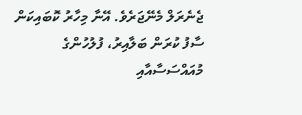ޖެނެރަލް މެނޭޖަރެވެ. އޭނާ މިހާރު ކޮބައިކަން ސާފު ކުރަން ބަލާއިރު، ފުލުހުންގެ މުއައްސަސާއާއި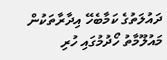ދައުލަތުގެ ކަމާބެހޭ އިދާރާތަކުން މައުލޫމާތު ހޯދުމުގައި ހުރި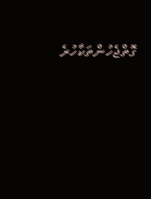ގޮތްޖެހުންތަކާހުރެ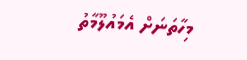މިހާތަނަށް އެމައުލޫމާތު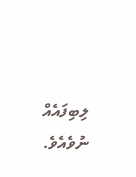ލިބިފައެއް ނުވެއެވެ.